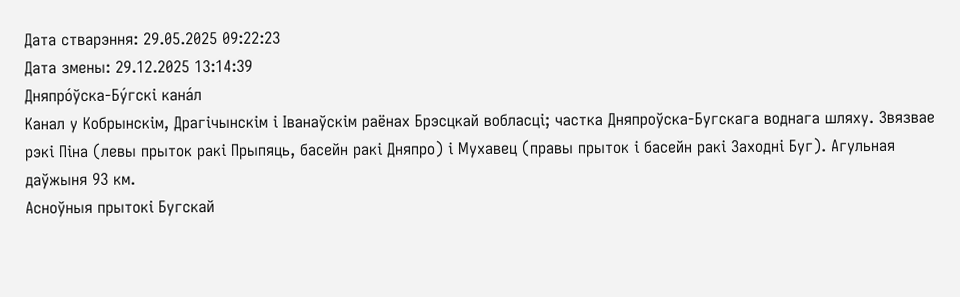Дата стварэння: 29.05.2025 09:22:23
Дата змены: 29.12.2025 13:14:39
Дняпро́ўска-Бу́гскі кана́л
Канал у Кобрынскім, Драгічынскім і Іванаўскім раёнах Брэсцкай вобласці; частка Дняпроўска-Бугскага воднага шляху. Звязвае рэкі Піна (левы прыток ракі Прыпяць, басейн ракі Дняпро) і Мухавец (правы прыток і басейн ракі Заходні Буг). Агульная даўжыня 93 км.
Асноўныя прытокі Бугскай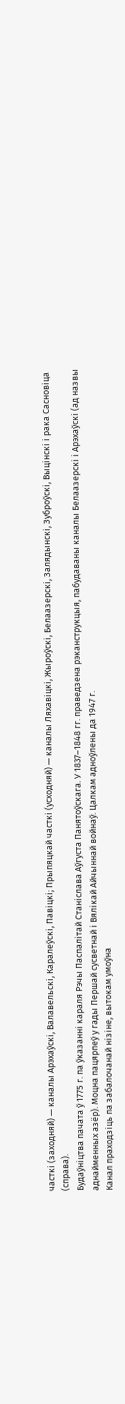часткі (заходняй) — каналы Арэхаўскі, Валавельскі, Каралеўскі, Павіцкі; Прыпяцкай часткі (усходняй) — каналы Ляхавіцкі, Жыроўскі, Белаазерскі, Залядынскі, Зуброўскі, Выцінскі і рака Сасновіца (справа).
Будаўніцтва пачата ў 1775 г. па ўказанні караля Рэчы Паспалітай Станіслава Аўгуста Панятоўскага. У 1837–1848 гг. праведзена рэканструкцыя, пабудаваны каналы Белаазерскі і Арэхаўскі (ад назвы аднайменных азёр). Моцна пацярпеў у гады Першай сусветнай і Вялікай Айчыннай войнаў. Цалкам адноўлены да 1947 г.
Канал праходзіць па забалочанай нізіне, вытокам умоўна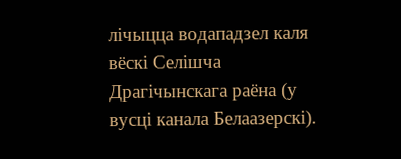лічыцца водападзел каля вёскі Селішча Драгічынскага раёна (у вусці канала Белаазерскі).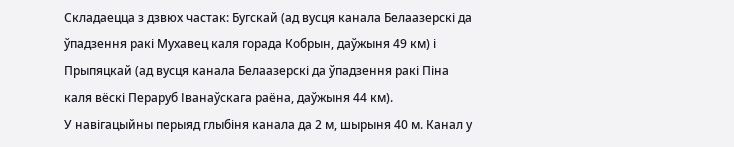Складаецца з дзвюх частак: Бугскай (ад вусця канала Белаазерскі да ўпадзення ракі Мухавец каля горада Кобрын, даўжыня 49 км) і Прыпяцкай (ад вусця канала Белаазерскі да ўпадзення ракі Піна каля вёскі Пераруб Іванаўскага раёна, даўжыня 44 км).
У навігацыйны перыяд глыбіня канала да 2 м, шырыня 40 м. Канал у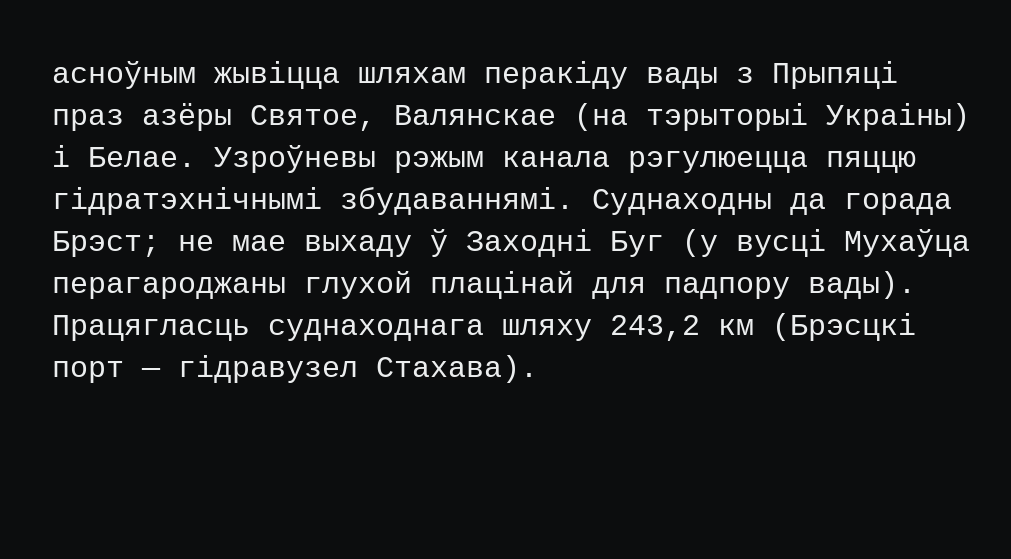асноўным жывіцца шляхам перакіду вады з Прыпяці праз азёры Святое, Валянскае (на тэрыторыі Украіны) і Белае. Узроўневы рэжым канала рэгулюецца пяццю гідратэхнічнымі збудаваннямі. Суднаходны да горада Брэст; не мае выхаду ў Заходні Буг (у вусці Мухаўца перагароджаны глухой плацінай для падпору вады). Працягласць суднаходнага шляху 243,2 км (Брэсцкі порт — гідравузел Стахава).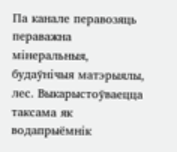Па канале перавозяць пераважна мінеральныя, будаўнічыя матэрыялы, лес. Выкарыстоўваецца таксама як водапрыёмнік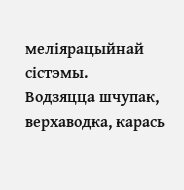меліярацыйнай сістэмы.
Водзяцца шчупак, верхаводка, карась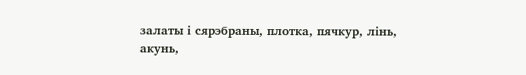залаты і сярэбраны, плотка, пячкур, лінь, акунь,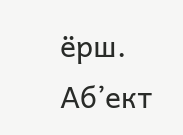ёрш.
Аб’ект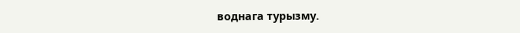воднага турызму.